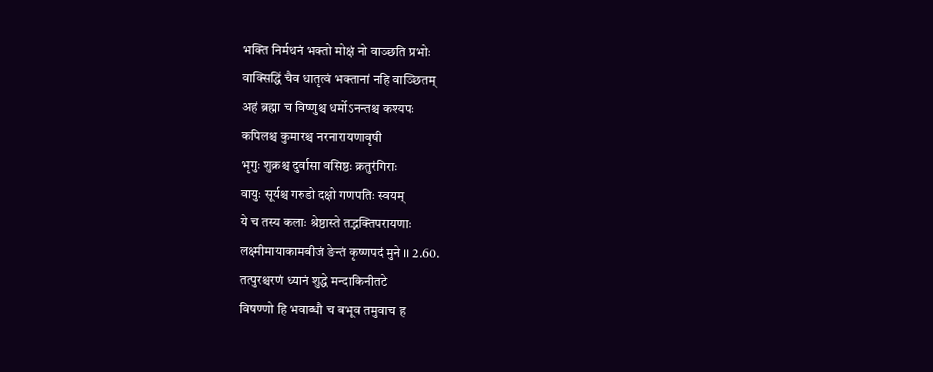भक्ति निर्मथनं भक्तो मोक्षं नो वाञ्छति प्रभोः
वाक्सिद्धिं चैव धातृत्वं भक्तानां नहि वाञ्छितम्
अहं ब्रह्मा च विष्णुश्च धर्मोऽनन्तश्च कश्यपः
कपिलश्च कुमारश्च नरनारायणावृषी
भृगुः शुक्रश्च दुर्वासा वसिष्ठः क्रतुरंगिराः
वायुः सूर्यश्च गरुडो दक्षो गणपतिः स्वयम्
ये च तस्य कलाः श्रेष्ठास्ते तद्भक्तिपरायणाः
लक्ष्मीमायाकामबीजं ङेन्तं कृष्णपदं मुने ।। 2.60.
तत्पुरश्चरणं ध्यानं शुद्धे मन्दाकिनीतटे
विषण्णो हि भवाब्धौ च बभूव तमुवाच ह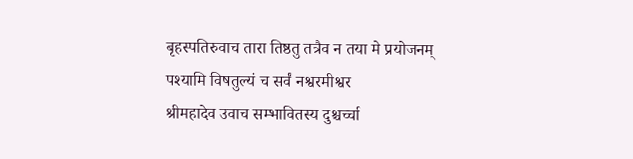बृहस्पतिरुवाच तारा तिष्ठतु तत्रैव न तया मे प्रयोजनम्
पश्यामि विषतुल्यं च सर्वं नश्वरमीश्वर
श्रीमहादेव उवाच सम्भावितस्य दुश्चर्च्चा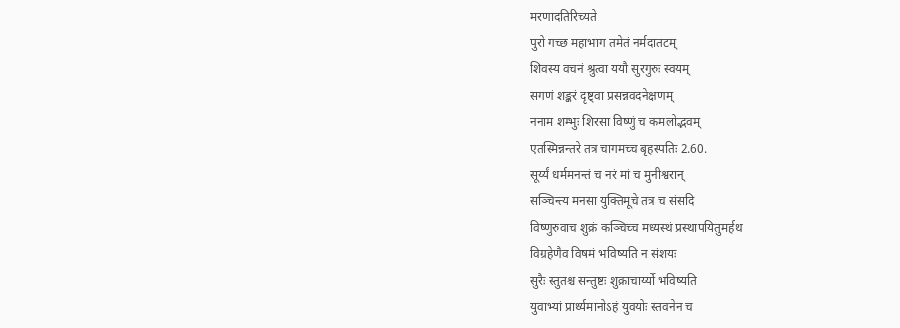मरणादतिरिच्यते
पुरो गच्छ महाभाग तमेतं नर्मदातटम्
शिवस्य वचनं श्रुत्वा ययौ सुरगुरुः स्वयम्
सगणं शङ्करं दृष्ट्वा प्रसन्नवदनेक्षणम्
ननाम शम्भुः शिरसा विष्णुं च कमलोद्भवम्
एतस्मिन्नन्तरे तत्र चागमच्च बृहस्पतिः 2.60.
सूर्य्यं धर्ममनन्तं च नरं मां च मुनीश्वरान्
सञ्चिन्त्य मनसा युक्तिमूचे तत्र च संसदि
विष्णुरुवाच शुक्रं कञ्चिच्च मध्यस्थं प्रस्थापयितुमर्हथ
विग्रहेणैव विषमं भविष्यति न संशयः
सुरैः स्तुतश्च सन्तुष्टः शुक्राचार्य्यो भविष्यति
युवाभ्यां प्रार्थ्यमानोऽहं युवयोः स्तवनेन च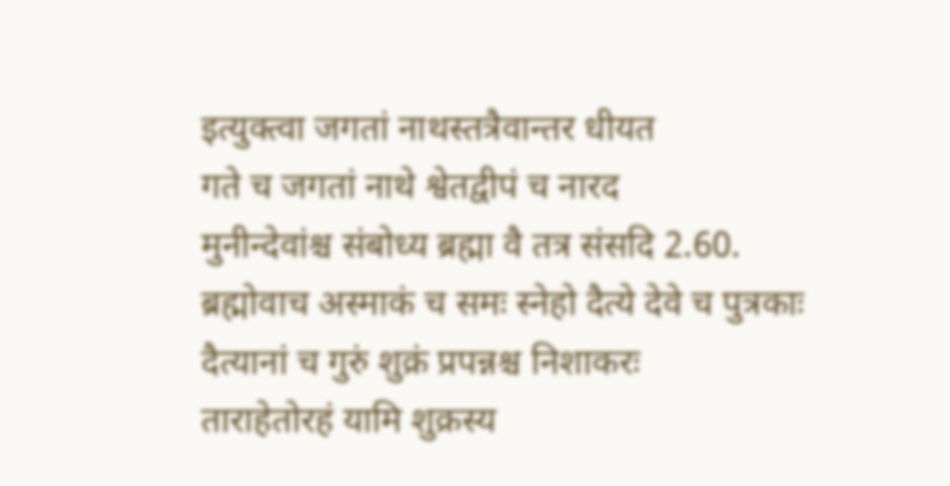इत्युक्त्वा जगतां नाथस्तत्रैवान्तर धीयत
गते च जगतां नाथे श्वेतद्वीपं च नारद
मुनीन्देवांश्च संबोध्य ब्रह्मा वै तत्र संसदि 2.60.
ब्रह्मोवाच अस्माकं च समः स्नेहो दैत्ये देवे च पुत्रकाः
दैत्यानां च गुरुं शुक्रं प्रपन्नश्च निशाकरः
ताराहेतोरहं यामि शुक्रस्य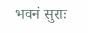भवनं सुराः